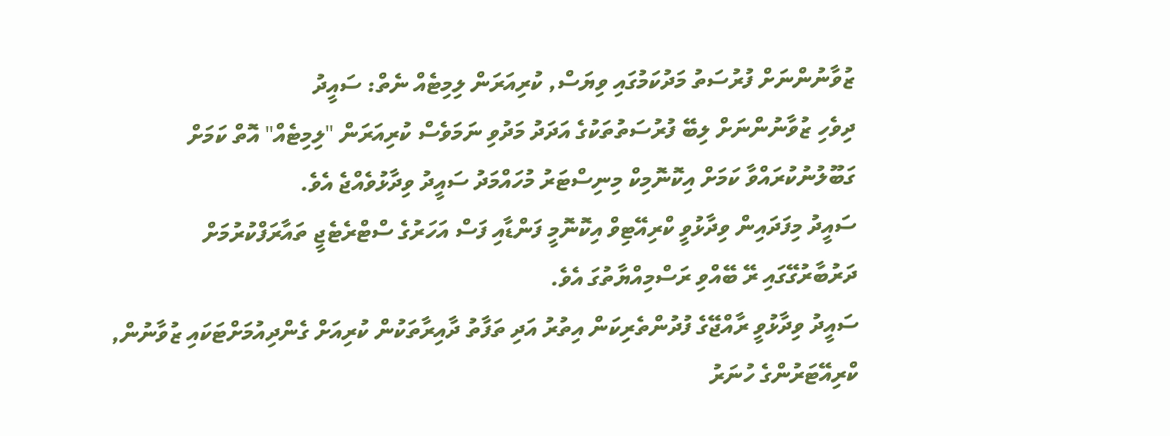ޒުވާނުންނަށް ފުރުސަތު މަދުކަމުގައި ވިޔަސް, ކުރިއަރަން ލިމިޓެއް ނެތް: ސައީދު
ދިވެހި ޒުވާނުންނަށް ލިބޭ ފުރުސަތުތަކުގެ އަދަދު މަދުވި ނަމަވެސް ކުރިއަރަން "ލިމިޓެއް" އޮތް ކަމަށް ގަބޫލުނުކުރައްވާ ކަމަށް އިކޮނޮމިކް މިނިސްޓަރު މުހައްމަދު ސައީދު ވިދާޅުވެއްޖެ އެވެ.
ސައީދު މިފަދައިން ވިދާޅުވީ ކްރިއޭޓިވް އިކޮނޮމީ ފަންޑާއި ފަސް އަހަރުގެ ސްޓްރެޓެޖީ ތައާރަފްކުރުމަށް ދަރުބާރުގޭގައި ރޭ ބޭއްވި ރަސްމިއްޔާތުގަ އެވެ.
ސައީދު ވިދާޅުވީ ރާއްޖޭގެ ފުދުންތެރިކަން އިތުރު އަދި ތަފާތު ދާއިރާތަކުން ކުރިއަށް ގެންދިއުމަށްޓަކައި ޒުވާނުން, ކްރިއޭޓަރުންގެ ހުނަރު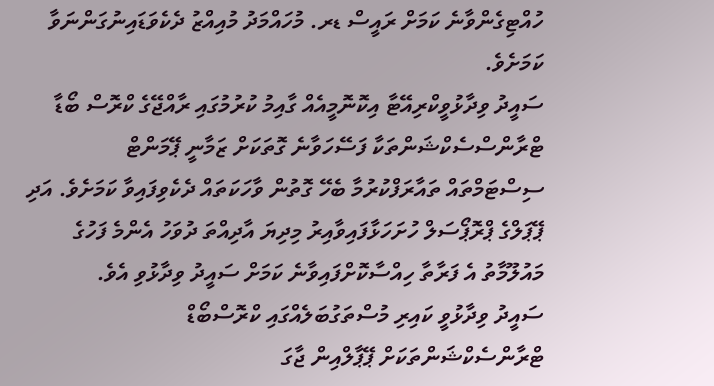ހުއްޓިގެންވާނެ ކަމަށް ރައީސް ޑރ. މުހައްމަދު މުއިއްޒު ދެކެވަޑައިނުގަންނަވާ ކަމަށެވެ.
ސައީދު ވިދާޅުވީކްރިއޭޓާ އިކޮނޮމީއެއް ގާއިމު ކުރުމުގައި ރާއްޖޭގެ ކްރޮސް ބޯޑާ ޓްރާންސްސެކްޝަންތަކާ ފަސޭހަވާނެ ގޮތަކަށް ޒަމާނީ ޕޭމަންޓް ސިސްޓަމްތައް ތައާރަފްކުރުމާ ބެހޭ ގޮތުން ވާހަކަތައް ދެކެވިފައިވާ ކަމަށެވެ. އަދި ޕޭޕަލްގެ ޕްރޮޕޯސަލް ހުށަހަޅާފައިވާއިރު މިދިޔަ އާދިއްތަ ދުވަހު އެންމެ ފަހުގެ މައުލޫމާތު އެ ފަރާތާ ހިއްސާކޮށްފައިވާނެ ކަމަށް ސައީދު ވިދާޅުވި އެވެ.
ސައީދު ވިދާޅުވީ ކައިރި މުސްތަގުބަލެއްގައި ކްރޮސްބޯޑް ޓްރާންސެކްޝަންތަކަށް ޕޭޕާލްއިން ޖާގަ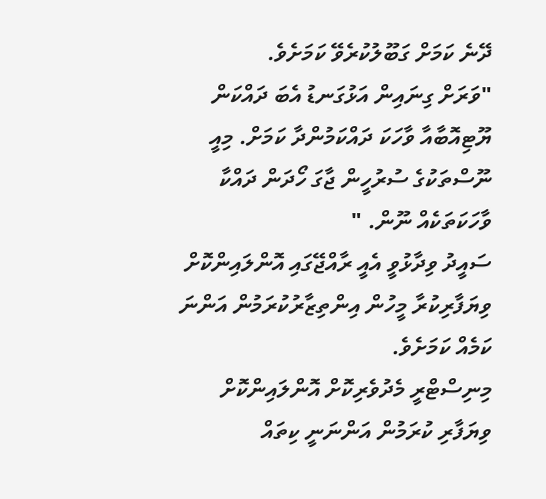ދޭނެ ކަމަށް ގަބޫލުކުރެވޭ ކަމަށެވެ.
"ވަރަށް ގިނައިން އަޅުގަނޑު އެބަ ދައްކަން ޔޫޓިއޮބާއާ ވާހަކަ ދައްކަމުންދާ ކަމަށް. މިއީ ނޫސްތަކުގެ ސުރުހީން ޖާގަ ހޯދަން ދައްކާ ވާހަކަތަކެއް ނޫން. "
ސައީދު ވިދާޅުވީ އެއީ ރާއްޖޭގައި އޮންލައިންކޮށް ވިޔަފާރިކުރާ މީހުން އިންތިޒާރުކުރަމުން އަންނަ ކަމެއް ކަމަށެވެ.
މިނިސްޓްރީ މެދުވެރިކޮށް އޮންލައިންކޮށް ވިޔަފާރި ކުރަމުން އަންނަނީ ކިތައް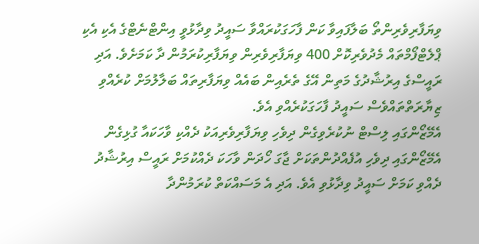ވިޔަފާރިވެރިންތޯ ބަލާފައިވާ ކަން ފާހަގަކުރައްވާ ސައީދު ވިދާޅުވީ އިންޓްނެޓްގެ އެކި އެކި ޕްލެޓްފޯމްތައް މެދުވެރިކޮށް 400 ވިޔަފާރިވެރިން ވިޔަފާރިކުރަމުން ދާ ކަމަށެވެ. އަދި ރައީސްގެ އިރުޝާދުގެ މަތިން އޭގެ ތެރެއިން ބައެއް ވިޔަފާރިތައް ބަލާލުމަށް ކުރެއްވި ޒިޔާރަތްތައްވެސް ސައީދު ފާހަގަކުރެއްވި އެވެ.
އެމޭޒޯންގައި ލިސްޓް ނުކުރެވިގެން ދިވެހި ވިޔަފާރިވެރިއަކު ދެއްކި ވާހަކައާ ގުޅިގެން އެމޭޒޯންގައި ދިވެހި އުފެއްދުންތަކަށް ޖާގަ ހޯދަން ވާހަކަ ދެއްކުމަށް ރައީސް އިރުޝާދު ދެއްވި ކަމަށް ސައީދު ވިދާޅުވި އެވެ. އަދި އެ މަސައްކަތް ކުރަމުންދާ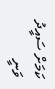ކަމަށް ސައީދު ވަނީ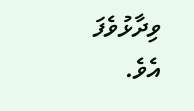ވިދާޅުވެފަ އެވެ.